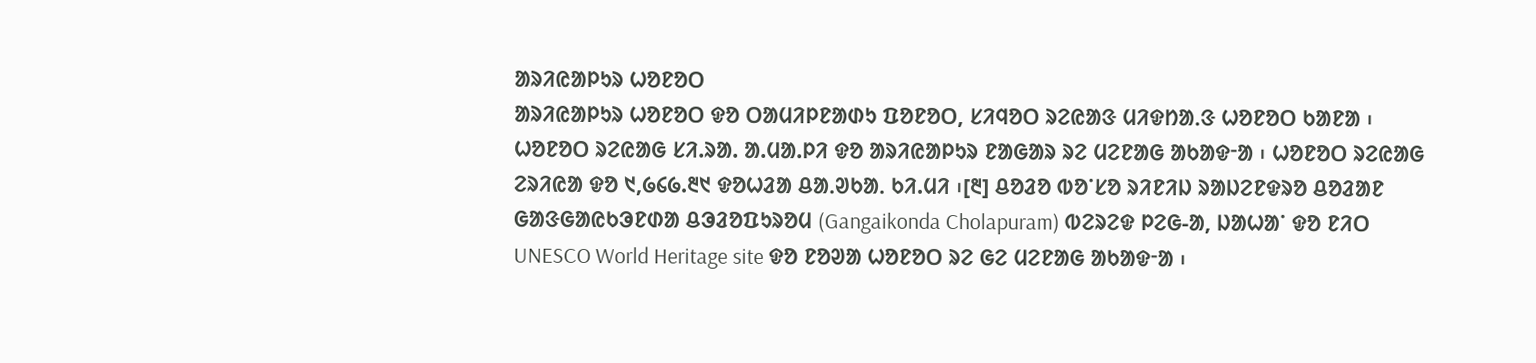ᱟᱨᱤᱭᱟᱞᱩᱨ ᱦᱚᱱᱚᱛ
ᱟᱨᱤᱭᱟᱞᱩᱨ ᱦᱚᱱᱚᱛ ᱫᱚ ᱛᱟᱢᱤᱞᱱᱟᱰᱩ ᱯᱚᱱᱚᱛ, ᱥᱤᱧᱚᱛ ᱨᱮᱭᱟᱝ ᱢᱤᱫᱴᱟᱹᱝ ᱦᱚᱱᱚᱛ ᱠᱟᱱᱟ ᱾ ᱦᱚᱱᱚᱛ ᱨᱮᱭᱟᱜ ᱥᱤ.ᱨᱟ. ᱟ.ᱢᱟ.ᱞᱤ ᱫᱚ ᱟᱨᱤᱭᱟᱞᱩᱨ ᱱᱟᱜᱟᱨ ᱨᱮ ᱢᱮᱱᱟᱜ ᱟᱠᱟᱫᱼᱟ ᱾ ᱦᱚᱱᱚᱛ ᱨᱮᱭᱟᱜ ᱮᱨᱤᱭᱟ ᱫᱚ ᱑,᱙᱔᱙.᱓᱑ ᱫᱚᱦᱲᱟ ᱪᱟᱹᱣᱠᱟᱹ ᱠᱤ.ᱢᱤ ᱾[᱓] ᱪᱚᱲᱚ ᱵᱚᱸᱥᱚ ᱨᱤᱱᱤᱡ ᱨᱟᱡᱮᱱᱫᱨᱚ ᱪᱚᱲᱟᱱ ᱜᱟᱝᱜᱟᱭᱠᱳᱱᱰᱟ ᱪᱳᱲᱚᱯᱩᱨᱚᱢ (Gangaikonda Cholapuram) ᱵᱮᱨᱮᱫ ᱞᱮᱜ-ᱟ, ᱡᱟᱦᱟᱸ ᱫᱚ ᱱᱤᱛ UNESCO World Heritage site ᱫᱚ ᱱᱚᱣᱟ ᱦᱚᱱᱚᱛ ᱨᱮ ᱜᱮ ᱢᱮᱱᱟᱜ ᱟᱠᱟᱫᱼᱟ ᱾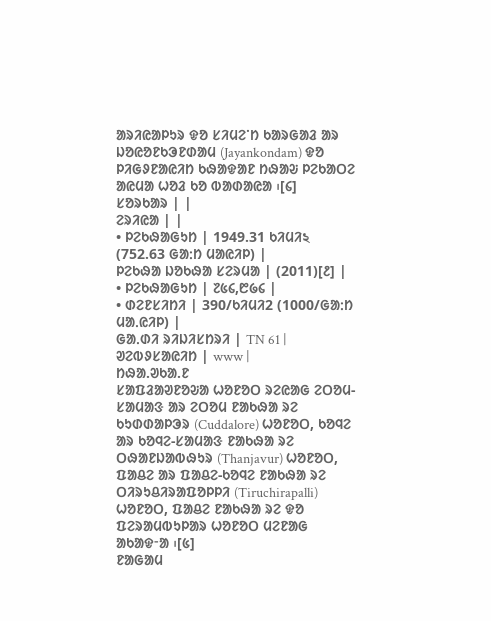ᱟᱨᱤᱭᱟᱞᱩᱨ ᱫᱚ ᱥᱤᱢᱮᱸᱴ ᱠᱟᱨᱜᱟᱲ ᱟᱨ ᱡᱚᱭᱚᱱᱠᱳᱱᱰᱟᱢ (Jayankondam) ᱫᱚ ᱞᱤᱜᱽᱱᱟᱭᱤᱴ ᱠᱷᱟᱫᱟᱱ ᱴᱷᱟᱶ ᱞᱮᱠᱟᱛᱮ ᱟᱭᱢᱟ ᱦᱚᱲ ᱠᱚ ᱵᱟᱰᱟᱭᱟ ᱾[᱔]
ᱥᱚᱨᱠᱟᱨ | |
ᱮᱨᱤᱭᱟ | |
• ᱞᱮᱠᱷᱟᱜᱩᱴ | 1949.31 ᱠᱤᱢᱤ২ (752.63 ᱜᱟᱺᱴ ᱢᱟᱭᱤᱞ) |
ᱞᱮᱠᱷᱟ ᱡᱚᱠᱷᱟ ᱥᱮᱨᱢᱟ | (2011)[᱒] |
• ᱞᱮᱠᱷᱟᱜᱩᱴ | ᱗᱕᱔,᱘᱙᱔ |
• ᱰᱮᱱᱥᱤᱴᱤ | 390/ᱠᱤᱢᱤ2 (1000/ᱜᱟᱺᱴ ᱢᱟᱹᱭᱤᱞ) |
ᱜᱟᱹᱰᱤ ᱨᱤᱡᱤᱥᱴᱨᱤ | TN 61 |
ᱣᱮᱵᱽᱥᱟᱭᱤᱴ | www |
ᱴᱷᱟ.ᱣᱠᱟ.ᱱ
ᱥᱟᱯᱲᱟᱣᱱᱚᱶᱟ ᱦᱚᱱᱚᱛ ᱨᱮᱭᱟᱜ ᱮᱛᱚᱢ-ᱥᱟᱢᱟᱝ ᱟᱨ ᱮᱛᱚᱢ ᱱᱟᱠᱷᱟ ᱨᱮ ᱠᱩᱰᱰᱟᱞᱳᱨ (Cuddalore) ᱦᱚᱱᱚᱛ, ᱠᱚᱧᱮ ᱟᱨ ᱠᱚᱧᱮ-ᱥᱟᱢᱟᱝ ᱱᱟᱠᱷᱟ ᱨᱮ ᱛᱷᱟᱱᱡᱟᱵᱷᱩᱨ (Thanjavur) ᱦᱚᱱᱚᱛ, ᱯᱟᱪᱮ ᱟᱨ ᱯᱟᱪᱮ-ᱠᱚᱧᱮ ᱱᱟᱠᱷᱟ ᱨᱮ ᱛᱤᱨᱩᱪᱤᱨᱟᱯᱚᱞᱞᱤ (Tiruchirapalli) ᱦᱚᱱᱚᱛ, ᱯᱟᱪᱮ ᱱᱟᱠᱷᱟ ᱨᱮ ᱫᱚ ᱯᱮᱨᱟᱢᱵᱩᱞᱟᱨ ᱦᱚᱱᱚᱛ ᱢᱮᱱᱟᱜ ᱟᱠᱟᱫᱼᱟ ᱾[᱕]
ᱱᱟᱜᱟᱢ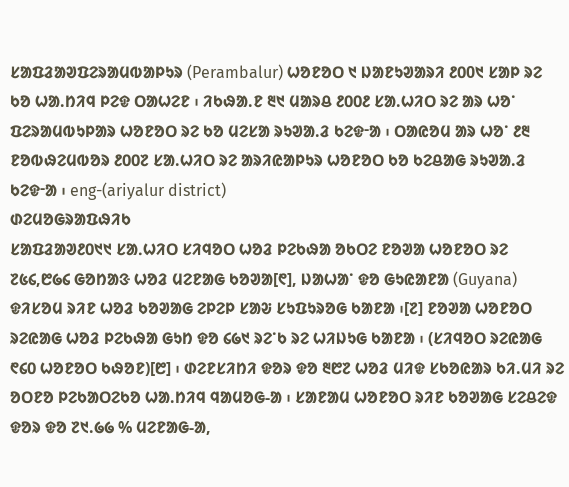ᱥᱟᱯᱲᱟᱣᱯᱮᱨᱟᱢᱵᱟᱞᱩᱨ (Perambalur) ᱦᱚᱱᱚᱛ ᱑ ᱡᱟᱱᱩᱣᱟᱨᱤ ᱒᱐0᱑ ᱥᱟᱞ ᱨᱮ ᱠᱚ ᱦᱟ.ᱴᱤᱧ ᱞᱮᱫ ᱛᱟᱦᱮᱱ ᱾ ᱤᱠᱷᱟ.ᱱ ᱓᱑ ᱢᱟᱨᱪ ᱒᱐᱐᱒ ᱥᱟ.ᱦᱤᱛ ᱨᱮ ᱟᱨ ᱦᱚᱸ ᱯᱮᱨᱟᱢᱵᱩᱞᱟᱨ ᱦᱚᱱᱚᱛ ᱨᱮ ᱠᱚ ᱢᱮᱥᱟ ᱨᱩᱣᱟ.ᱲ ᱠᱮᱫᱼᱟ ᱾ ᱛᱟᱭᱚᱢ ᱟᱨ ᱦᱚᱸ ᱒᱓ ᱱᱚᱵᱷᱮᱢᱵᱚᱨ ᱒᱐᱐᱗ ᱥᱟ.ᱦᱤᱛ ᱨᱮ ᱟᱨᱤᱭᱟᱞᱩᱨ ᱦᱚᱱᱚᱛ ᱠᱚ ᱠᱮᱪᱟᱜ ᱨᱩᱣᱟ.ᱲ ᱠᱮᱫᱼᱟ ᱾ eng-(ariyalur district)
ᱰᱮᱢᱚᱜᱨᱟᱯᱷᱤᱠ
ᱥᱟᱯᱲᱟᱣ᱒᱐᱑᱑ ᱥᱟᱹᱦᱤᱛ ᱥᱤᱧᱚᱛ ᱦᱚᱲ ᱞᱮᱠᱷᱟ ᱚᱠᱛᱮ ᱱᱚᱣᱟ ᱦᱚᱱᱚᱛ ᱨᱮ ᱗᱕᱔,᱘᱙᱔ ᱜᱚᱴᱟᱝ ᱦᱚᱲ ᱢᱮᱱᱟᱜ ᱠᱚᱣᱟ[᱖], ᱡᱟᱦᱟᱸ ᱫᱚ ᱜᱩᱭᱟᱱᱟ (Guyana) ᱫᱤᱥᱚᱢ ᱨᱤᱱ ᱦᱚᱲ ᱠᱚᱣᱟᱜ ᱮᱞᱮᱞ ᱥᱟᱶ ᱥᱩᱯᱩᱨᱚᱜ ᱠᱟᱱᱟ ᱾[᱗] ᱱᱚᱣᱟ ᱦᱚᱱᱚᱛ ᱨᱮᱭᱟᱜ ᱦᱚᱲ ᱞᱮᱠᱷᱟ ᱜᱩᱴ ᱫᱚ ᱔᱙᱑ ᱨᱮᱸᱠ ᱨᱮ ᱦᱤᱡᱩᱜ ᱠᱟᱱᱟ ᱾ (ᱥᱤᱧᱚᱛ ᱨᱮᱭᱟᱜ ᱖᱔᱐ ᱦᱚᱱᱚᱛ ᱠᱷᱚᱱ)[᱘] ᱾ ᱰᱮᱱᱥᱤᱴᱤ ᱫᱚᱨ ᱫᱚ ᱓᱘᱗ ᱦᱚᱲ ᱢᱤᱫ ᱥᱠᱚᱭᱟᱨ ᱠᱤ.ᱢᱤ ᱨᱮ ᱚᱛᱱᱚ ᱞᱮᱠᱟᱛᱮᱠᱚ ᱦᱟ.ᱴᱤᱧ ᱧᱟᱢᱚᱜ-ᱟ ᱾ ᱥᱟᱱᱟᱢ ᱦᱚᱱᱚᱛ ᱨᱤᱱ ᱠᱚᱣᱟᱜ ᱥᱮᱪᱮᱫ ᱫᱚᱨ ᱫᱚ ᱗᱑.᱙᱙ % ᱢᱮᱱᱟᱜ-ᱟ,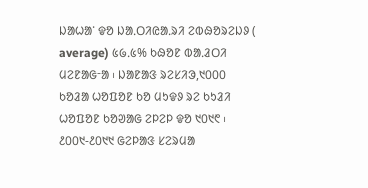ᱡᱟᱦᱟᱸ ᱫᱚ ᱡᱟᱹᱛᱤᱭᱟᱹᱨᱤ ᱮᱵᱷᱚᱨᱮᱡᱽ ( average) ᱕᱙ᱹ᱕% ᱠᱷᱚᱱ ᱵᱟᱹᱲᱛᱤ ᱢᱮᱱᱟᱜᱼᱟ ᱾ ᱡᱟᱱᱟᱝ ᱨᱮᱥᱤᱳ,᱑᱐᱐᱐ ᱠᱚᱲᱟ ᱦᱚᱯᱚᱱ ᱠᱚ ᱢᱩᱫᱽ ᱨᱮ ᱠᱩᱲᱤ ᱦᱚᱯᱚᱱ ᱠᱚᱣᱟᱜ ᱮᱞᱮᱞ ᱫᱚ ᱑᱐᱑᱖ ᱾ ᱒᱐᱐᱑-᱒᱐᱑᱑ ᱜᱮᱞᱟᱝ ᱥᱮᱨᱢᱟ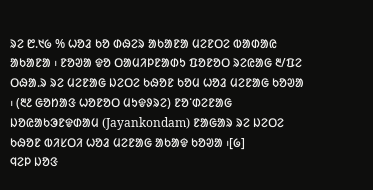ᱨᱮ ᱘.᱑᱙ % ᱦᱚᱲ ᱠᱚ ᱰᱷᱮᱨ ᱟᱠᱟᱱᱟ ᱢᱮᱱᱛᱮ ᱵᱟᱰᱟᱭ ᱟᱠᱟᱱᱟ ᱾ ᱱᱚᱣᱟ ᱫᱚ ᱛᱟᱢᱤᱞᱱᱟᱰᱩ ᱯᱚᱱᱚᱛ ᱨᱮᱭᱟᱜ ᱓/ᱯᱮ ᱛᱷᱟ.ᱨ ᱨᱮ ᱢᱮᱱᱟᱜ ᱡᱮᱛᱮ ᱠᱷᱚᱱ ᱠᱚᱢ ᱦᱚᱲ ᱢᱮᱱᱟᱜ ᱠᱚᱣᱟ ᱾ (᱓᱒ ᱜᱚᱴᱟᱝ ᱦᱚᱱᱚᱛ ᱢᱩᱫᱽᱨᱮ) ᱱᱚᱸᱰᱮᱱᱟᱜ ᱡᱚᱭᱟᱠᱳᱱᱫᱰᱟᱢ (Jayankondam) ᱱᱟᱜᱟᱨ ᱨᱮ ᱡᱮᱛᱮ ᱠᱷᱚᱱ ᱵᱤᱥᱛᱤ ᱦᱚᱲ ᱢᱮᱱᱟᱜ ᱟᱠᱟᱫ ᱠᱚᱣᱟ ᱾[᱙]
ᱧᱮᱞ ᱡᱚᱝ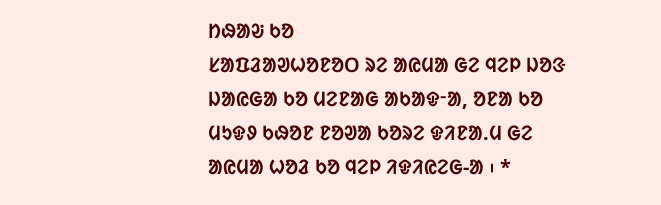ᱴᱷᱟᱶ ᱠᱚ
ᱥᱟᱯᱲᱟᱣᱦᱚᱱᱚᱛ ᱨᱮ ᱟᱭᱢᱟ ᱜᱮ ᱧᱮᱞ ᱡᱚᱝ ᱡᱟᱭᱜᱟ ᱠᱚ ᱢᱮᱱᱟᱜ ᱟᱠᱟᱫᱼᱟ, ᱚᱱᱟ ᱠᱚ ᱢᱩᱫᱽ ᱠᱷᱚᱱ ᱱᱚᱣᱟ ᱠᱚᱨᱮ ᱫᱤᱱᱟ.ᱢ ᱜᱮ ᱟᱭᱢᱟ ᱦᱚᱲ ᱠᱚ ᱧᱮᱞ ᱤᱫᱤᱭᱮᱜ-ᱟ ᱾ *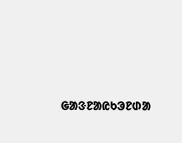ᱜᱟᱝᱱᱟᱭᱠᱳᱱᱰᱟ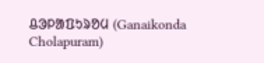ᱪᱳᱞᱟᱯᱩᱨᱚᱢ (Ganaikonda Cholapuram)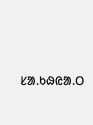ᱥᱟ.ᱠᱷᱭᱟ.ᱛ